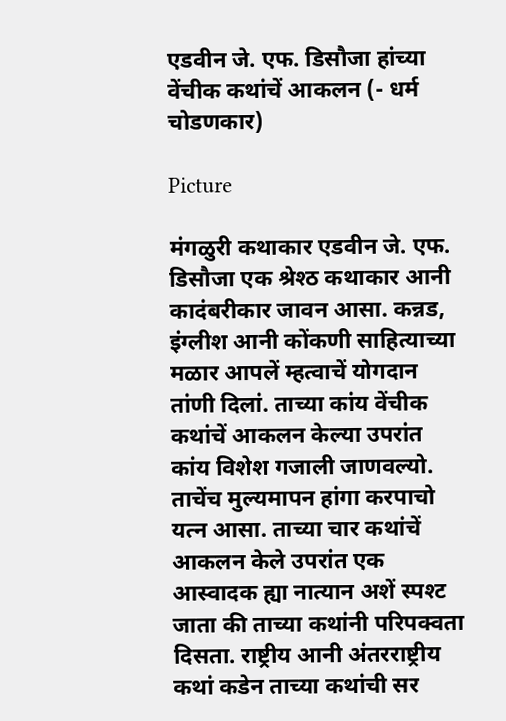एडवीन जे. एफ. डिसौजा हांच्या वेंचीक कथांचें आकलन (- धर्म चोडणकार)

Picture

मंगळुरी कथाकार एडवीन जे. एफ. डिसौजा एक श्रेश्ठ कथाकार आनी कादंबरीकार जावन आसा. कन्नड, इंग्लीश आनी कोंकणी साहित्याच्या मळार आपलें म्हत्वाचें योगदान तांणी दिलां. ताच्या कांय वेंचीक कथांचें आकलन केल्या उपरांत कांय विशेश गजाली जाणवल्यो. ताचेंच मुल्यमापन हांगा करपाचो यत्न आसा. ताच्या चार कथांचें आकलन केले उपरांत एक आस्वादक ह्या नात्यान अशें स्पश्ट जाता की ताच्या कथांनी परिपक्वता दिसता. राष्ट्रीय आनी अंतरराष्ट्रीय कथां कडेन ताच्या कथांची सर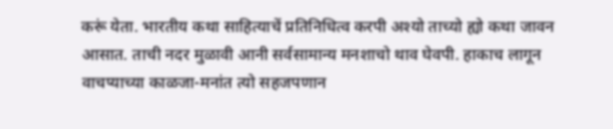करूं येता. भारतीय कथा साहित्याचें प्रतिनिधित्व करपी अश्यो ताच्यो ह्यो कथा जावन आसात. ताची नदर मुळावी आनी सर्वसामान्य मनशाचो थाव घेवपी. हाकाच लागून वाचप्याच्या काळजा-मनांत त्यो सहजपणान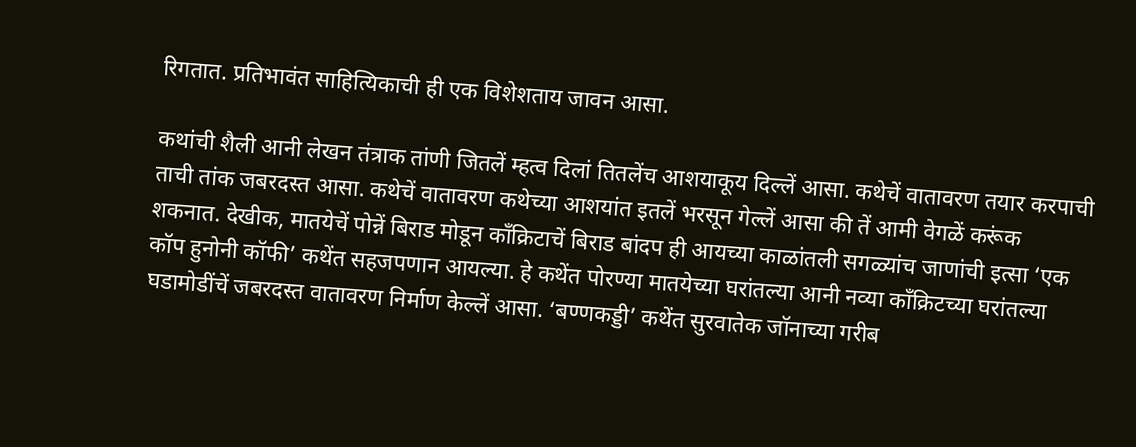रिगतात. प्रतिभावंत साहित्यिकाची ही एक विशेशताय जावन आसा.

कथांची शैली आनी लेखन तंत्राक तांणी जितलें म्हत्व दिलां तितलेंच आशयाकूय दिल्लें आसा. कथेचें वातावरण तयार करपाची ताची तांक जबरदस्त आसा. कथेचें वातावरण कथेच्या आशयांत इतलें भरसून गेल्लें आसा की तें आमी वेगळें करूंक शकनात. देखीक, मातयेचें पोन्नें बिराड मोडून काँक्रिटाचें बिराड बांदप ही आयच्या काळांतली सगळ्यांच जाणांची इत्सा ‘एक कॉप हुनोनी कॉफी’ कथेंत सहजपणान आयल्या. हे कथेंत पोरण्या मातयेच्या घरांतल्या आनी नव्या काँक्रिटच्या घरांतल्या घडामोडींचें जबरदस्त वातावरण निर्माण केल्लें आसा. ‘बण्णकड्डी’ कथेंत सुरवातेक जॉनाच्या गरीब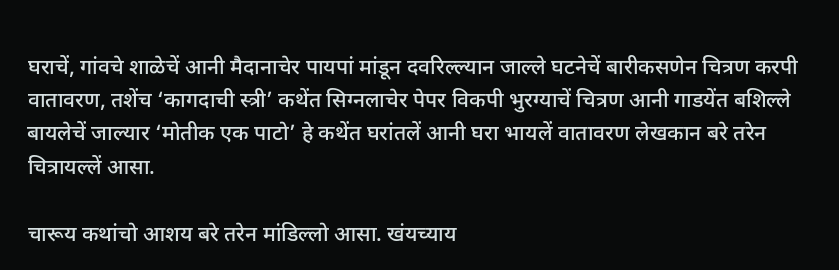घराचें, गांवचे शाळेचें आनी मैदानाचेर पायपां मांडून दवरिल्ल्यान जाल्ले घटनेचें बारीकसणेन चित्रण करपी वातावरण, तशेंच ‘कागदाची स्त्री’ कथेंत सिग्नलाचेर पेपर विकपी भुरग्याचें चित्रण आनी गाडयेंत बशिल्ले बायलेचें जाल्यार ‘मोतीक एक पाटो’ हे कथेंत घरांतलें आनी घरा भायलें वातावरण लेखकान बरे तरेन चित्रायल्लें आसा.

चारूय कथांचो आशय बरे तरेन मांडिल्लो आसा. खंयच्याय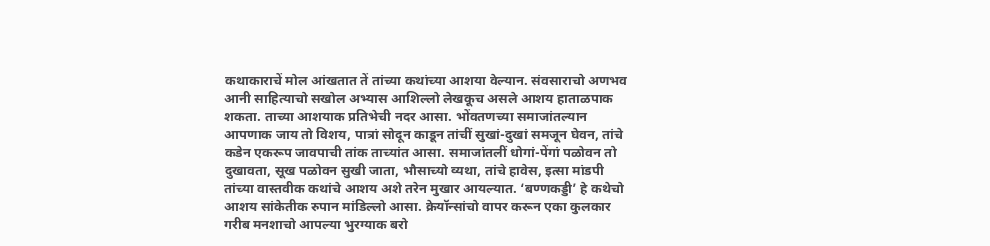कथाकाराचें मोल आंखतात तें तांच्या कथांच्या आशया वेल्यान. संवसाराचो अणभव आनी साहित्याचो सखोल अभ्यास आशिल्लो लेखकूच असले आशय हाताळपाक शकता. ताच्या आशयाक प्रतिभेची नदर आसा. भोंवतणच्या समाजांतल्यान आपणाक जाय तो विशय, पात्रां सोदून काडून तांचीं सुखां-दुखां समजून घेवन, तांचे कडेन एकरूप जावपाची तांक ताच्यांत आसा. समाजांतलीं धोगां-पेंगां पळोवन तो दुखावता, सूख पळोवन सुखी जाता, भौसाच्यो व्यथा, तांचे हावेस, इत्सा मांडपी तांच्या वास्तवीक कथांचे आशय अशे तरेन मुखार आयल्यात. ‘बण्णकड्डी’ हे कथेचो आशय सांकेतीक रुपान मांडिल्लो आसा. क्रेयॉन्सांचो वापर करून एका कुलकार गरीब मनशाचो आपल्या भुरग्याक बरो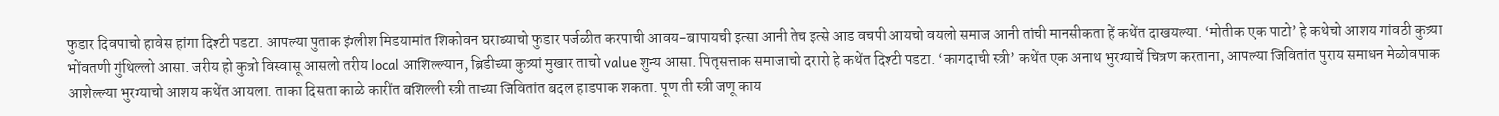फुडार दिवपाचो हावेस हांगा दिश्टी पडटा. आपल्या पुताक इंग्लीश मिडयामांत शिकोवन घराब्याचो फुडार पर्जळीत करपाची आवय-बापायची इत्सा आनी तेच इत्से आड वचपी आयचो वयलो समाज आनी तांची मानसीकता हें कथेंत दाखयल्या. ‘मोतीक एक पाटो’ हे कथेचो आशय गांवठी कुत्र्या भोंवतणी गुंथिल्लो आसा. जरीय हो कुत्रो विस्वासू आसलो तरीय local आशिल्ल्यान, ब्रिडीच्या कुत्र्यां मुखार ताचो value शुन्य आसा. पितृसत्ताक समाजाचो दरारो हे कथेंत दिश्टी पडटा. ‘कागदाची स्त्री’ कथेंत एक अनाथ भुरग्याचें चित्रण करताना, आपल्या जिवितांत पुराय समाधन मेळोवपाक आशेल्ल्या भुरग्याचो आशय कथेंत आयला. ताका दिसता काळे कारींत बशिल्ली स्त्री ताच्या जिवितांत बदल हाडपाक शकता. पूण ती स्त्री जणू काय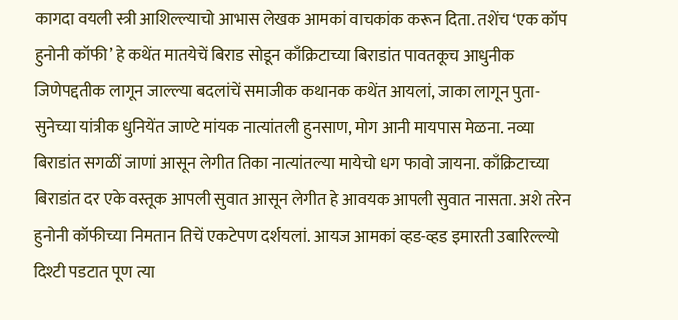कागदा वयली स्त्री आशिल्ल्याचो आभास लेखक आमकां वाचकांक करून दिता. तशेंच ‘एक कॉप हुनोनी कॉफी’ हे कथेंत मातयेचें बिराड सोडून काँक्रिटाच्या बिराडांत पावतकूच आधुनीक जिणेपद्दतीक लागून जाल्ल्या बदलांचें समाजीक कथानक कथेंत आयलां, जाका लागून पुता-सुनेच्या यांत्रीक धुनियेंत जाण्टे मांयक नात्यांतली हुनसाण, मोग आनी मायपास मेळना. नव्या बिराडांत सगळीं जाणां आसून लेगीत तिका नात्यांतल्या मायेचो धग फावो जायना. काँक्रिटाच्या बिराडांत दर एके वस्तूक आपली सुवात आसून लेगीत हे आवयक आपली सुवात नासता. अशे तरेन हुनोनी कॉफीच्या निमतान तिचें एकटेपण दर्शयलां. आयज आमकां व्हड-व्हड इमारती उबारिल्ल्यो दिश्टी पडटात पूण त्या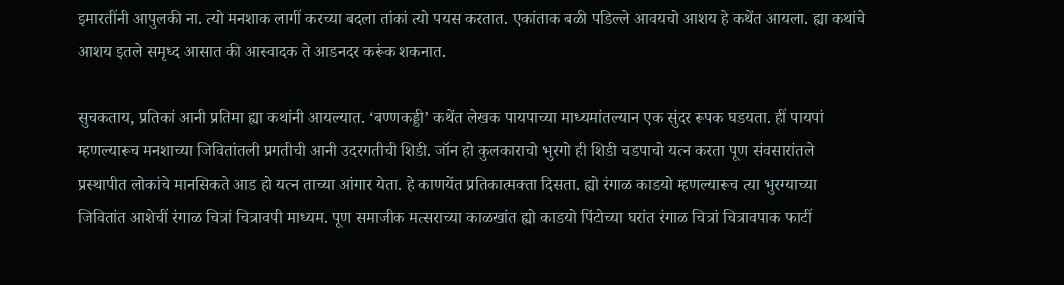इमारतींनी आपुलकी ना. त्यो मनशाक लागीं करच्या बदला तांकां त्यो पयस करतात. एकांताक बळी पडिल्ले आवयचो आशय हे कथेंत आयला. ह्या कथांचे आशय इतले समृध्द आसात की आस्वादक ते आडनदर करूंक शकनात.

सुचकताय, प्रतिकां आनी प्रतिमा ह्या कथांनी आयल्यात. ‘बण्णकड्डी’ कथेंत लेखक पायपाच्या माध्यमांतल्यान एक सुंदर रूपक घडयता. हीं पायपां म्हणल्यारूच मनशाच्या जिवितांतली प्रगतीची आनी उदरगतीची शिडी. जॉन हो कुलकाराचो भुरगो ही शिडी चडपाचो यत्न करता पूण संवसारांतले प्रस्थापीत लोकांचे मानसिकते आड हो यत्न ताच्या आंगार येता. हे काणयेंत प्रतिकात्मक्ता दिसता. ह्यो रंगाळ काडयो म्हणल्यारूच त्या भुरग्याच्या जिवितांत आशेचीं रंगाळ चित्रां चित्रावपी माध्यम. पूण समाजीक मत्सराच्या काळखांत ह्यो काडयो पिंटोच्या घरांत रंगाळ चित्रां चित्रावपाक फाटीं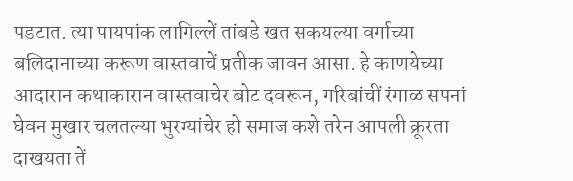पडटात. त्या पायपांक लागिल्लें तांबडे खत सकयल्या वर्गाच्या बलिदानाच्या करूण वास्तवाचें प्रतीक जावन आसा. हे काणयेच्या आदारान कथाकारान वास्तवाचेर बोट दवरून, गरिबांचीं रंगाळ सपनां घेवन मुखार चलतल्या भुरग्यांचेर हो समाज कशे तरेन आपली क्रूरता दाखयता तें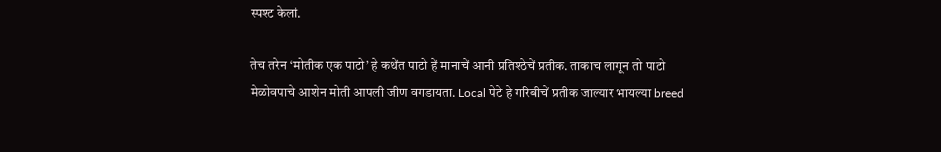स्पश्ट केलां.

तेच तरेन ‘मोतीक एक पाटो’ हे कथेंत पाटो हें मानाचें आनी प्रतिश्ठेचें प्रतीक. ताकाच लागून तो पाटो मेळोवपाचे आशेन मोती आपली जीण वगडायता. Local पेटे हे गरिबीचें प्रतीक जाल्यार भायल्या breed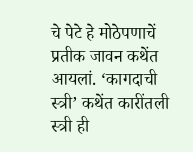चे पेटे हे मोठेपणाचें प्रतीक जावन कथेंत आयलां. ‘कागदाची स्त्री’ कथेंत कारींतली स्त्री ही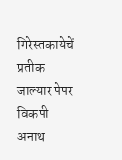गिरेस्तकायेचें प्रतीक जाल्यार पेपर विकपी अनाथ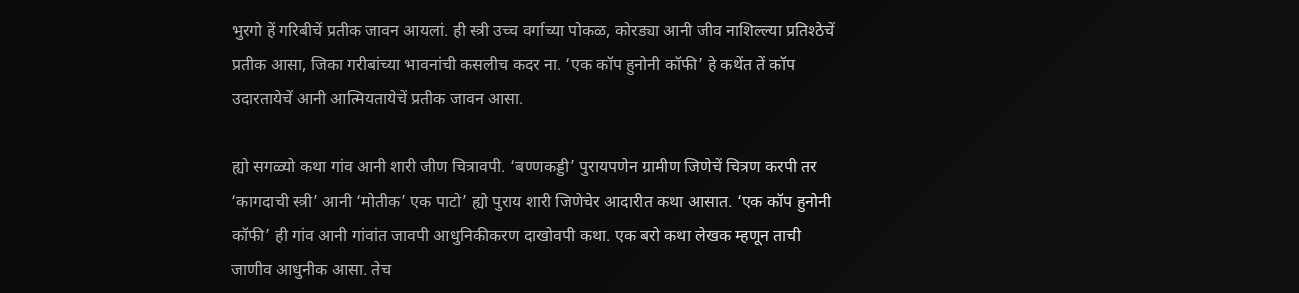भुरगो हें गरिबीचें प्रतीक जावन आयलां. ही स्त्री उच्च वर्गाच्या पोकळ, कोरड्या आनी जीव नाशिल्ल्या प्रतिश्ठेचें प्रतीक आसा, जिका गरीबांच्या भावनांची कसलीच कदर ना. ‘एक कॉप हुनोनी कॉफी’ हे कथेंत तें कॉप उदारतायेचें आनी आत्मियतायेचें प्रतीक जावन आसा.

ह्यो सगळ्यो कथा गांव आनी शारी जीण चित्रावपी. ‘बण्णकड्डी’ पुरायपणेन ग्रामीण जिणेचें चित्रण करपी तर ‘कागदाची स्त्री’ आनी ‘मोतीक’ एक पाटो’ ह्यो पुराय शारी जिणेचेर आदारीत कथा आसात. ‘एक कॉप हुनोनी कॉफी’ ही गांव आनी गांवांत जावपी आधुनिकीकरण दाखोवपी कथा. एक बरो कथा लेखक म्हणून ताची जाणीव आधुनीक आसा. तेच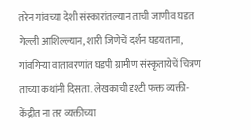तरेन गांवच्या देशी संस्कारांतल्यान ताची जाणीव घडत गेल्ली आशिल्ल्यान, शारी जिणेचें दर्शन घडयताना, गांवगिऱ्या वातावरणांत घडपी ग्रामीण संस्कृतायेचें चित्रण ताच्या कथांनी दिसता. लेखकाची दृश्टी फक्त व्यक्ती- केंद्रीत ना तर व्यक्तीच्या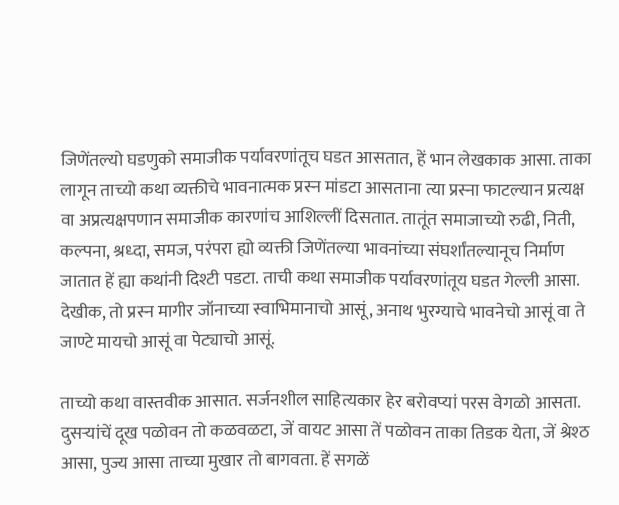जिणेंतल्यो घडणुको समाजीक पर्यावरणांतूच घडत आसतात, हें भान लेखकाक आसा. ताका लागून ताच्यो कथा व्यक्तीचे भावनात्मक प्रस्न मांडटा आसताना त्या प्रस्ना फाटल्यान प्रत्यक्ष वा अप्रत्यक्षपणान समाजीक कारणांच आशिल्लीं दिसतात. तातूंत समाजाच्यो रुढी, निती, कल्पना, श्रध्दा, समज, परंपरा ह्यो व्यक्ती जिणेंतल्या भावनांच्या संघर्शांतल्यानूच निर्माण जातात हें ह्या कथांनी दिश्टी पडटा. ताची कथा समाजीक पर्यावरणांतूय घडत गेल्ली आसा. देखीक, तो प्रस्न मागीर जॉनाच्या स्वाभिमानाचो आसूं, अनाथ भुरग्याचे भावनेचो आसूं वा ते जाण्टे मायचो आसूं वा पेट्याचो आसूं.

ताच्यो कथा वास्तवीक आसात. सर्जनशील साहित्यकार हेर बरोवप्यां परस वेगळो आसता. दुसऱ्यांचें दूख पळोवन तो कळवळटा, जें वायट आसा तें पळोवन ताका तिडक येता, जें श्रेश्ठ आसा, पुज्य आसा ताच्या मुखार तो बागवता. हें सगळें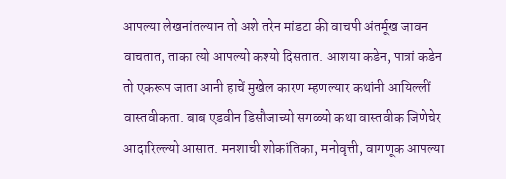आपल्या लेखनांतल्यान तो अशे तरेन मांडटा की वाचपी अंतर्मूख जावन वाचतात, ताका त्यो आपल्यो कश्यो दिसतात. आशया कडेन, पात्रां कडेन तो एकरूप जाता आनी हाचें मुखेल कारण म्हणल्यार कथांनी आयिल्लीं वास्तवीकता. बाब एडवीन डिसौजाच्यो सगळ्यो कथा वास्तवीक जिणेचेर आदारिल्ल्यो आसात. मनशाची शोकांतिका, मनोवृत्ती, वागणूक आपल्या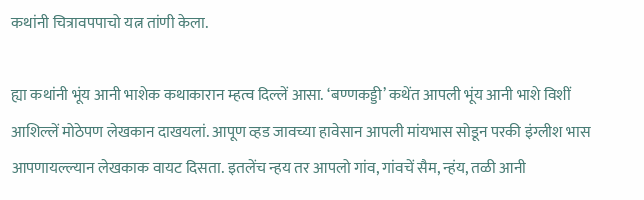कथांनी चित्रावपपाचो यत्न तांणी केला.

ह्या कथांनी भूंय आनी भाशेक कथाकारान म्हत्व दिल्लें आसा. ‘बण्णकड्डी’ कथेंत आपली भूंय आनी भाशे विशीं आशिल्लें मोठेपण लेखकान दाखयलां. आपूण व्हड जावच्या हावेसान आपली मांयभास सोडून परकी इंग्लीश भास आपणायल्ल्यान लेखकाक वायट दिसता. इतलेंच न्हय तर आपलो गांव, गांवचें सैम, न्हंय, तळी आनी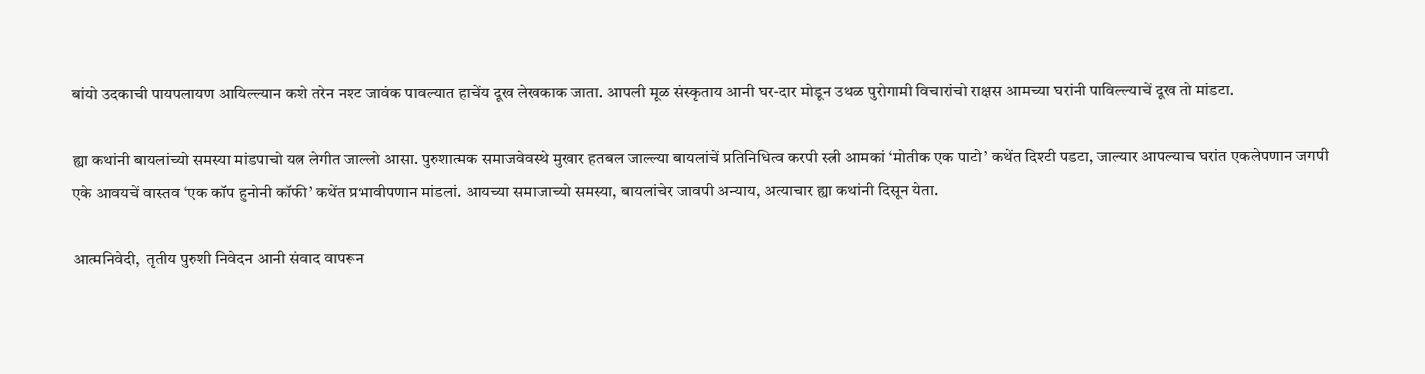बांयो उदकाची पायपलायण आयिल्ल्यान कशे तरेन नश्ट जावंक पावल्यात हाचेंय दूख लेखकाक जाता. आपली मूळ संस्कृताय आनी घर-दार मोडून उथळ पुरोगामी विचारांचो राक्षस आमच्या घरांनी पाविल्ल्याचें दूख तो मांडटा.

ह्या कथांनी बायलांच्यो समस्या मांडपाचो यत्न लेगीत जाल्लो आसा. पुरुशात्मक समाजवेवस्थे मुखार हतबल जाल्ल्या बायलांचें प्रतिनिधित्व करपी स्त्री आमकां ‘मोतीक एक पाटो’ कथेंत दिश्टी पडटा, जाल्यार आपल्याच घरांत एकलेपणान जगपी एके आवयचें वास्तव ‘एक कॉप हुनोनी कॉफी’ कथेंत प्रभावीपणान मांडलां. आयच्या समाजाच्यो समस्या, बायलांचेर जावपी अन्याय, अत्याचार ह्या कथांनी दिसून येता.

आत्मनिवेदी,  तृतीय पुरुशी निवेदन आनी संवाद वापरून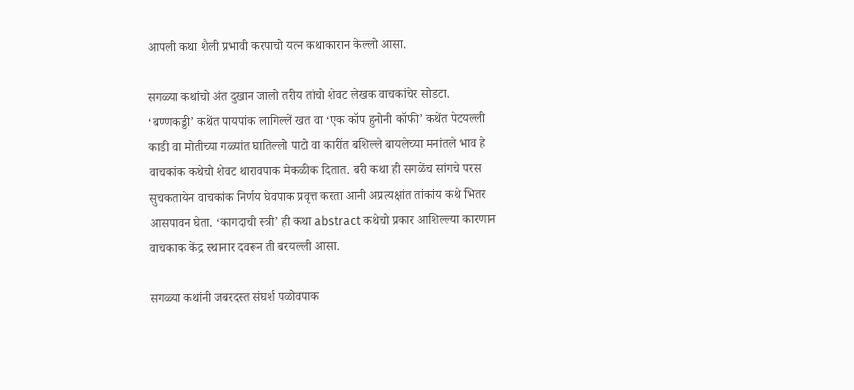आपली कथा शैली प्रभावी करपाचो यत्न कथाकारान केल्लो आसा.

सगळ्या कथांचो अंत दुखान जालो तरीय तांचो शेवट लेखक वाचकांचेर सोडटा. ‘बण्णकड्डी’ कथेंत पायपांक लागिल्लें खत वा ‘एक कॉप हुनोनी कॉफी’ कथेंत पेटयल्ली काडी वा मोतीच्या गळ्यांत घातिल्लो पाटो वा कारींत बशिल्ले बायलेच्या मनांतले भाव हे वाचकांक कथेचो शेवट थारावपाक मेकळीक दितात. बरी कथा ही सगळेंच सांगचे परस सुचकतायेन वाचकांक निर्णय घेवपाक प्रवृत्त करता आनी अप्रत्यक्षांत तांकांय कथे भितर आसपावन घेता. ‘कागदाची स्त्री’ ही कथा abstract कथेचो प्रकार आशिल्ल्या कारणान वाचकाक केंद्र स्थानार दवरून ती बरयल्ली आसा.

सगळ्या कथांनी जबरदस्त संघर्श पळोवपाक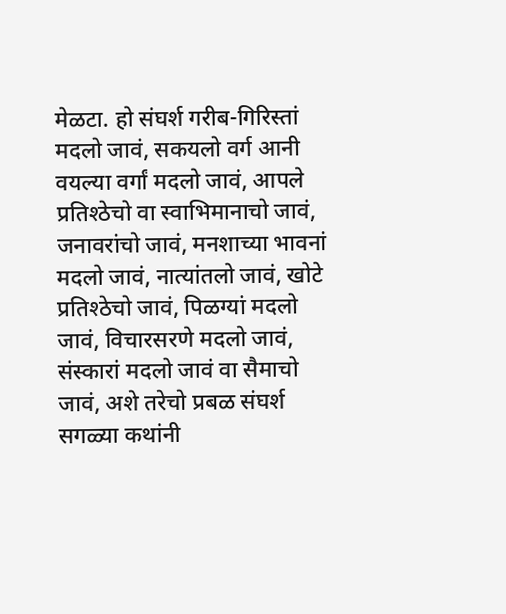मेळटा. हो संघर्श गरीब-गिरिस्तां मदलो जावं, सकयलो वर्ग आनी वयल्या वर्गां मदलो जावं, आपले प्रतिश्ठेचो वा स्वाभिमानाचो जावं, जनावरांचो जावं, मनशाच्या भावनां मदलो जावं, नात्यांतलो जावं, खोटे प्रतिश्ठेचो जावं, पिळग्यां मदलो जावं, विचारसरणे मदलो जावं, संस्कारां मदलो जावं वा सैमाचो जावं, अशे तरेचो प्रबळ संघर्श सगळ्या कथांनी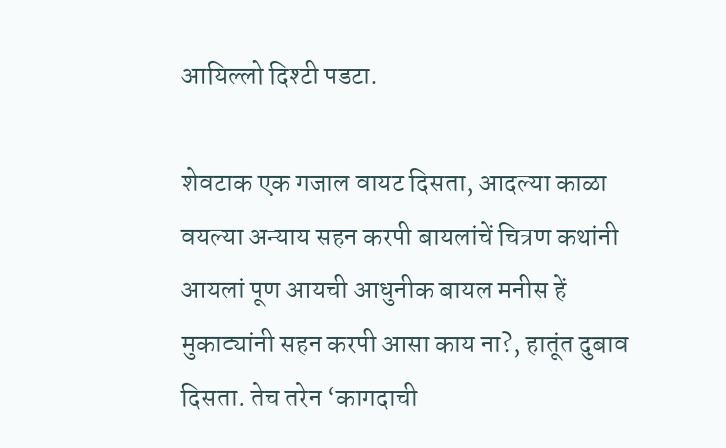आयिल्लो दिश्टी पडटा.

शेवटाक एक गजाल वायट दिसता, आदल्या काळा वयल्या अन्याय सहन करपी बायलांचें चित्रण कथांनी आयलां पूण आयची आधुनीक बायल मनीस हें मुकाट्यांनी सहन करपी आसा काय ना?, हातूंत दुबाव दिसता. तेच तरेन ‘कागदाची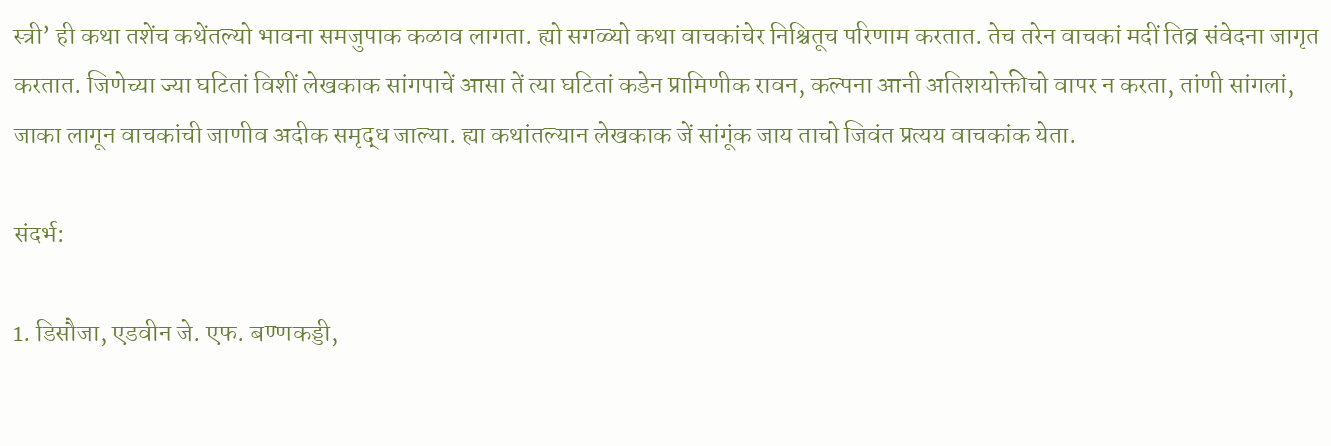स्त्री’ ही कथा तशेंच कथेंतल्यो भावना समजुपाक कळाव लागता. ह्यो सगळ्यो कथा वाचकांचेर निश्चितूच परिणाम करतात. तेच तरेन वाचकां मदीं तिव्र संवेदना जागृत करतात. जिणेच्या ज्या घटितां विशीं लेखकाक सांगपाचें आसा तें त्या घटितां कडेन प्रामिणीक रावन, कल्पना आनी अतिशयोक्तीचो वापर न करता, तांणी सांगलां, जाका लागून वाचकांची जाणीव अदीक समृद्ध जाल्या. ह्या कथांतल्यान लेखकाक जें सांगूंक जाय ताचो जिवंत प्रत्यय वाचकांक येता.

संदर्भ:

1. डिसौजा, एडवीन जे. एफ. बण्णकड्डी,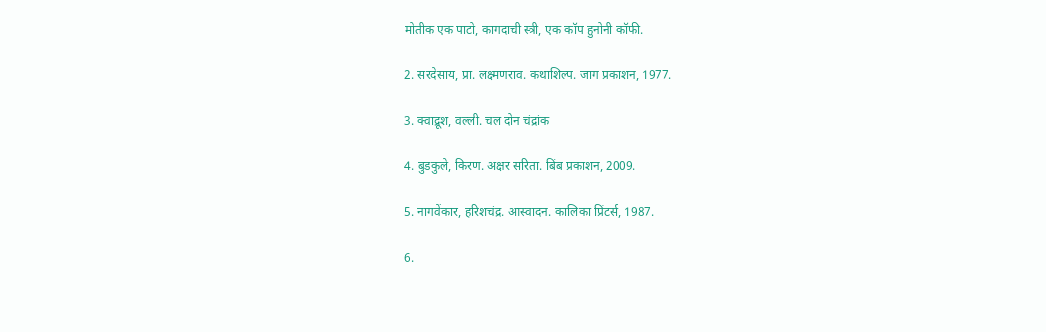मोतीक एक पाटो, कागदाची स्त्री, एक कॉप हुनोनी कॉफी.

2. सरदेसाय, प्रा. लक्ष्मणराव. कथाशिल्प. जाग प्रकाशन, 1977.

3. क्वाद्रूश, वल्ली. चल दोन चंद्रांक

4. बुडकुले, किरण. अक्षर सरिता. बिंब प्रकाशन, 2009.

5. नागवेंकार, हरिशचंद्र. आस्वादन. कालिका प्रिंटर्स, 1987.

6.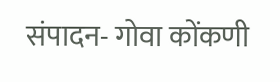संपादन- गोवा कोंकणी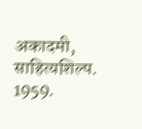अकादमी, साहित्यशिल्प. 1959.